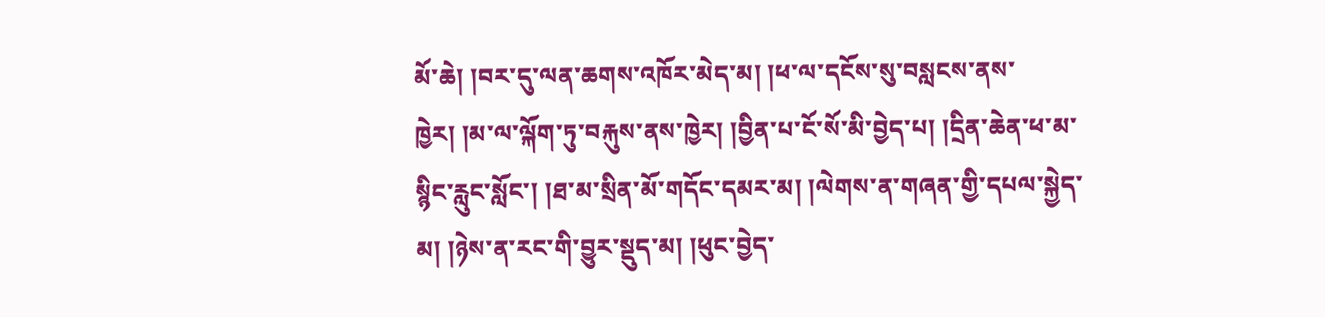མོ་ཆེ། །བར་དུ་ལན་ཆགས་འཁོར་མེད་མ། །ཕ་ལ་དངོས་སུ་བསླངས་ནས་ཁྱེར། །མ་ལ་ལྐོག་ཏུ་བརྐུས་ནས་ཁྱེར། །བྱིན་པ་ངོ་སོ་མི་བྱེད་པ། །དྲིན་ཆེན་ཕ་མ་སྙིང་རླུང་སློང་། །ཐ་མ་སྲིན་མོ་གདོང་དམར་མ། །ལེགས་ན་གཞན་གྱི་དཔལ་སྐྱེད་མ། །ཉེས་ན་རང་གི་བྱུར་སྡུད་མ། །ཕུང་བྱེད་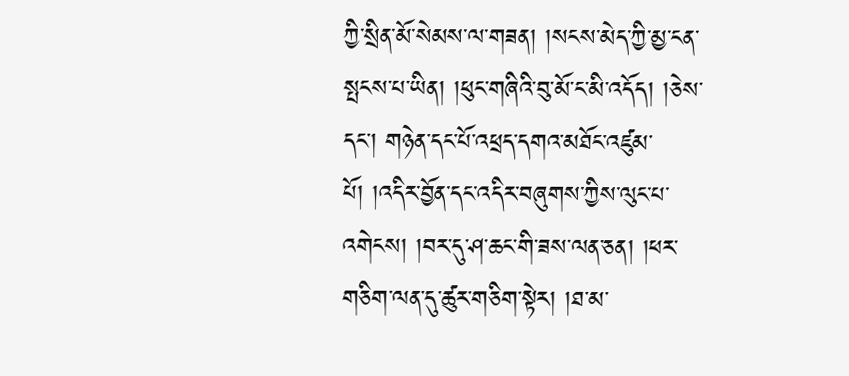ཀྱི་སྲིན་མོ་སེམས་ལ་གཟན། །སངས་མེད་ཀྱི་མྱ་ངན་སྤངས་པ་ཡིན། །ཕུང་གཞིའི་བུ་མོ་ང་མི་འདོད། །ཅེས་དང་། གཉེན་དང་པོ་འཕྲད་དགའ་མཐོང་འཛུམ་པོ། །འདིར་བྱོན་དང་འདིར་བཞུགས་ཀྱིས་ལུང་པ་འགེངས། །བར་དུ་ཤ་ཆང་གི་ཟས་ལན་ཅན། །ཕར་གཅིག་ལན་དུ་ཚུར་གཅིག་སྟེར། །ཐ་མ་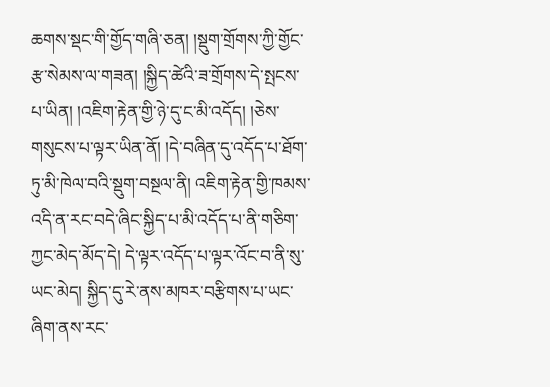ཆགས་སྡང་གི་གྱོད་གཞི་ཅན། །སྡུག་གྲོགས་ཀྱི་གྱོང་རྩ་སེམས་ལ་གཟན། །སྐྱིད་ཚེའི་ཟ་གྲོགས་དེ་སྤངས་པ་ཡིན། །འཇིག་རྟེན་གྱི་ཉེ་དུ་ང་མི་འདོད། །ཅེས་གསུངས་པ་ལྟར་ཡིན་ནོ། །དེ་བཞིན་དུ་འདོད་པ་ཐོག་ཏུ་མི་ཁེལ་བའི་སྡུག་བསྔལ་ནི། འཇིག་རྟེན་གྱི་ཁམས་འདི་ན་རང་བདེ་ཞིང་སྐྱིད་པ་མི་འདོད་པ་ནི་གཅིག་ཀྱང་མེད་མོད་དེ། དེ་ལྟར་འདོད་པ་ལྟར་འོང་བ་ནི་སུ་ཡང་མེད། སྐྱིད་དུ་རེ་ནས་མཁར་བརྩིགས་པ་ཡང་ཞིག་ནས་རང་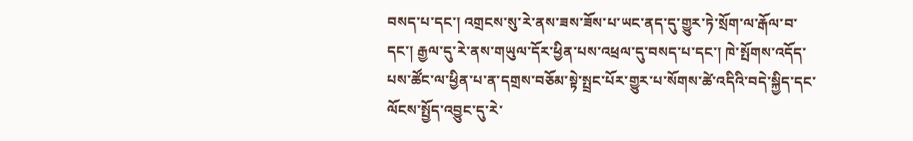བསད་པ་དང་། འགྲངས་སུ་རེ་ནས་ཟས་ཟོས་པ་ཡང་ནད་དུ་གྱུར་ཏེ་སྲོག་ལ་རྒོལ་བ་དང་། རྒྱལ་དུ་རེ་ནས་གཡུལ་དོར་ཕྱིན་པས་འཕྲལ་དུ་བསད་པ་དང་། ཁེ་སྤོགས་འདོད་པས་ཚོང་ལ་ཕྱིན་པ་ན་དགྲས་བཅོམ་སྟེ་སྤྲང་པོར་གྱུར་པ་སོགས་ཚེ་འདིའི་བདེ་སྐྱིད་དང་ལོངས་སྤྱོད་འབྱུང་དུ་རེ་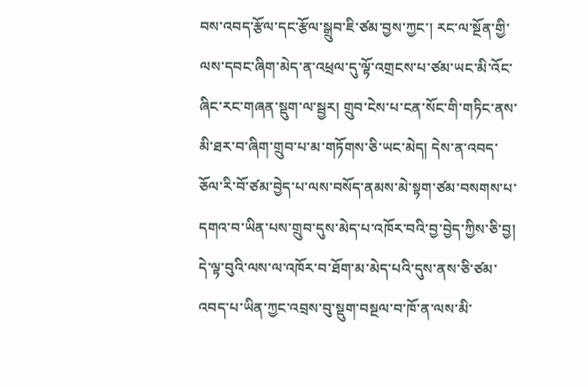བས་འབད་རྩོལ་དང་རྩོལ་སྒྲུབ་ཇི་ཙམ་བྱས་ཀྱང་། རང་ལ་སྔོན་གྱི་ལས་དབང་ཞིག་མེད་ན་འཕྲལ་དུ་ལྟོ་འགྲངས་པ་ཙམ་ཡང་མི་འོང་ཞིང་རང་གཞན་སྡུག་ལ་སྦྱར། གྲུབ་ངེས་པ་ངན་སོང་གི་གཏིང་ནས་མི་ཐར་བ་ཞིག་གྲུབ་པ་མ་གཏོགས་ཅི་ཡང་མེད། དེས་ན་འབད་ཅོལ་རི་བོ་ཙམ་བྱེད་པ་ལས་བསོད་ནམས་མེ་སྟག་ཙམ་བསགས་པ་དགའ་བ་ཡིན་པས་གྲུབ་དུས་མེད་པ་འཁོར་བའི་བྱ་བྱེད་ཀྱིས་ཅི་བྱ། དེ་ལྟ་བུའི་ལས་ལ་འཁོར་བ་ཐོག་མ་མེད་པའི་དུས་ནས་ཅི་ཙམ་འབད་པ་ཡིན་ཀྱང་འབྲས་བུ་སྡུག་བསྔལ་བ་ཁོ་ན་ལས་མི་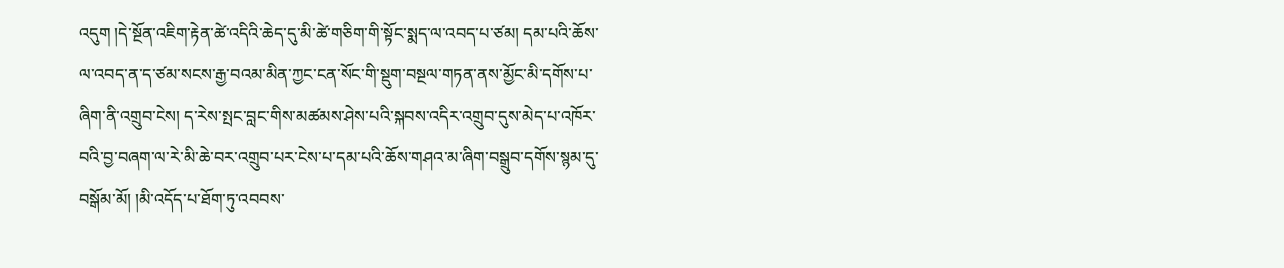འདུག །དེ་སྔོན་འཇིག་རྟེན་ཚེ་འདིའི་ཆེད་དུ་མི་ཚེ་གཅིག་གི་སྟོང་སྨད་ལ་འབད་པ་ཙམ། དམ་པའི་ཆོས་ལ་འབད་ན་ད་ཙམ་སངས་རྒྱ་བའམ་མིན་ཀྱང་ངན་སོང་གི་སྡུག་བསྔལ་གཏན་ནས་མྱོང་མི་དགོས་པ་ཞིག་ནི་འགྲུབ་ངེས། ད་རེས་སྤང་བླང་གིས་མཚམས་ཤེས་པའི་སྐབས་འདིར་འགྲུབ་དུས་མེད་པ་འཁོར་བའི་བྱ་བཞག་ལ་རེ་མི་ཆེ་བར་འགྲུབ་པར་ངེས་པ་དམ་པའི་ཆོས་གཤའ་མ་ཞིག་བསྒྲུབ་དགོས་སྙམ་དུ་བསྒོམ་མོ། །མི་འདོད་པ་ཐོག་ཏུ་འབབས་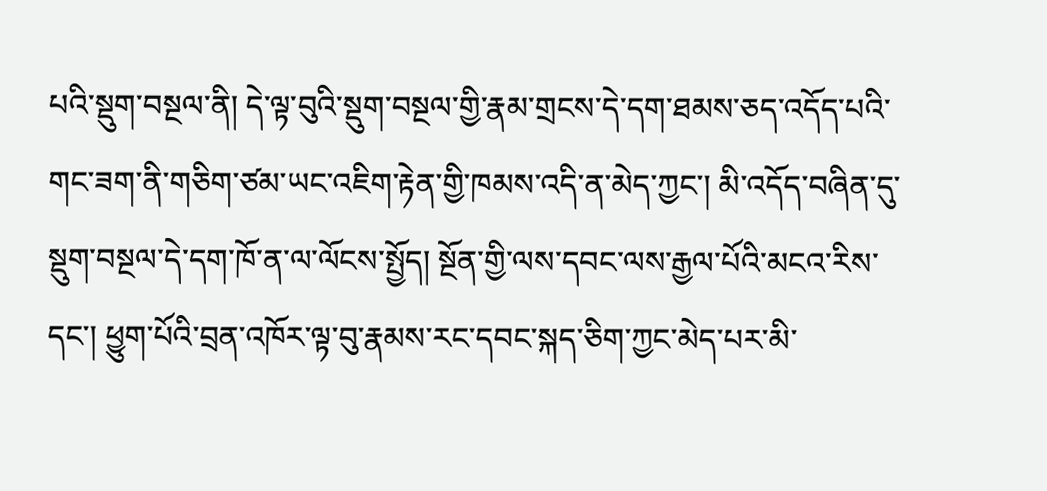པའི་སྡུག་བསྔལ་ནི། དེ་ལྟ་བུའི་སྡུག་བསྔལ་གྱི་རྣམ་གྲངས་དེ་དག་ཐམས་ཅད་འདོད་པའི་གང་ཟག་ནི་གཅིག་ཙམ་ཡང་འཇིག་རྟེན་གྱི་ཁམས་འདི་ན་མེད་ཀྱང་། མི་འདོད་བཞིན་དུ་སྡུག་བསྔལ་དེ་དག་ཁོ་ན་ལ་ལོངས་སྤྱོད། སྔོན་གྱི་ལས་དབང་ལས་རྒྱལ་པོའི་མངའ་རིས་དང་། ཕྱུག་པོའི་བྲན་འཁོར་ལྟ་བུ་རྣམས་རང་དབང་སྐད་ཅིག་ཀྱང་མེད་པར་མི་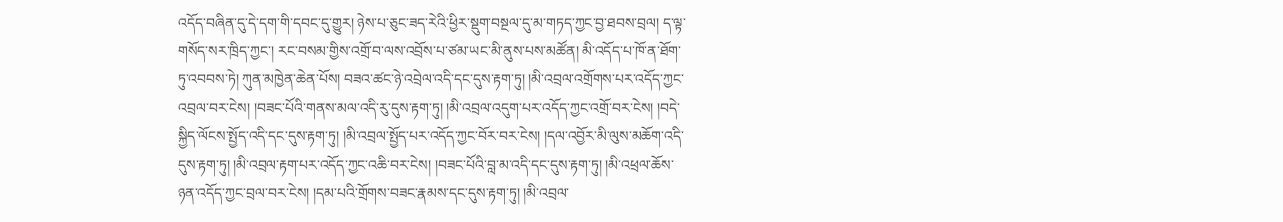འདོད་བཞིན་དུ་དེ་དག་གི་དབང་དུ་གྱུར། ཉེས་པ་ཅུང་ཟད་རེའི་ཕྱིར་སྡུག་བསྔལ་དུ་མ་གཏད་ཀྱང་བྱ་ཐབས་བྲལ། ད་ལྟ་གསོད་སར་ཁྲིད་ཀྱང་། རང་བསམ་གྱིས་འགྲོ་བ་ལས་འབྲོས་པ་ཙམ་ཡང་མི་ནུས་པས་མཚོན། མི་འདོད་པ་ཁོ་ན་ཐོག་ཏུ་འབབས་ཏེ། ཀུན་མཁྱེན་ཆེན་པོས། བཟའ་ཚང་ཉེ་འབྲེལ་འདི་དང་དུས་རྟག་ཏུ། །མི་འབྲལ་འགྲོགས་པར་འདོད་ཀྱང་འབྲལ་བར་ངེས། །བཟང་པོའི་གནས་མལ་འདི་རུ་དུས་རྟག་ཏུ། །མི་འབྲལ་འདུག་པར་འདོད་ཀྱང་འགྲོ་བར་ངེས། །བདེ་སྐྱིད་ལོངས་སྤྱོད་འདི་དང་དུས་རྟག་ཏུ། །མི་འབྲལ་སྤྱོད་པར་འདོད་ཀྱང་བོར་བར་ངེས། །དལ་འབྱོར་མི་ལུས་མཆོག་འདི་དུས་རྟག་ཏུ། །མི་འབྲལ་རྟག་པར་འདོད་ཀྱང་འཆི་བར་ངེས། །བཟང་པོའི་བླ་མ་འདི་དང་དུས་རྟག་ཏུ། །མི་འཕྲལ་ཆོས་ཉན་འདོད་ཀྱང་བྲལ་བར་ངེས། །དམ་པའི་གྲོགས་བཟང་རྣམས་དང་དུས་རྟག་ཏུ། །མི་འབྲལ་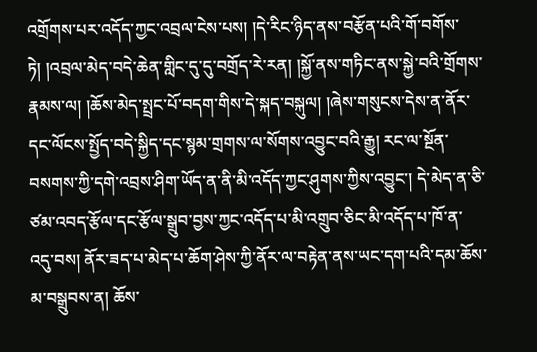འགྲོགས་པར་འདོད་ཀྱང་འབྲལ་ངེས་པས། །དེ་རིང་ཉིད་ནས་བརྩོན་པའི་གོ་བགོས་ཏེ། །འབྲལ་མེད་བདེ་ཆེན་གླིང་དུ་དུ་བགྲོད་རེ་རན། །སྐྱོ་ནས་གཏིང་ནས་སྐྱེ་བའི་གྲོགས་རྣམས་ལ། །ཆོས་མེད་སྤྲང་པོ་བདག་གིས་དེ་སྐད་བསྐུལ། །ཞེས་གསུངས་དེས་ན་ནོར་དང་ལོངས་སྤྱོད་བདེ་སྐྱིད་དང་སྙམ་གྲགས་ལ་སོགས་འབྱུང་བའི་རྒྱུ། རང་ལ་སྔོན་བསགས་ཀྱི་དགེ་འབྲས་ཤིག་ཡོད་ན་ནི་མི་འདོད་ཀྱང་ཤུགས་ཀྱིས་འབྱུང་། དེ་མེད་ན་ཅི་ཙམ་འབད་རྩོལ་དང་རྩོལ་སྒྲུབ་བྱས་ཀྱང་འདོད་པ་མི་འགྲུབ་ཅིང་མི་འདོད་པ་ཁོ་ན་འདུ་བས། ནོར་ཟད་པ་མེད་པ་ཆོག་ཤེས་ཀྱི་ནོར་ལ་བརྟེན་ནས་ཡང་དག་པའི་དམ་ཆོས་མ་བསྒྲུབས་ན། ཆོས་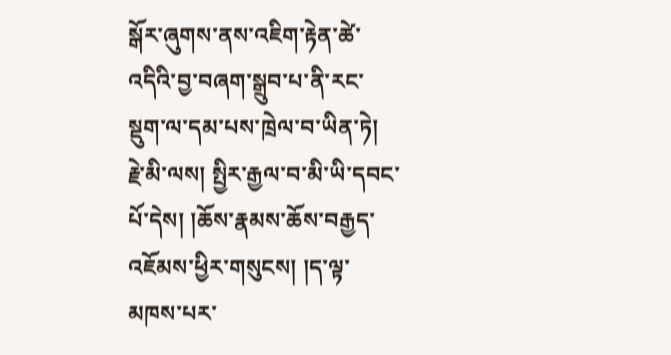སྒོར་ཞུགས་ནས་འཇིག་རྟེན་ཚེ་འདིའི་བྱ་བཞག་སྒྲུབ་པ་ནི་རང་སྡུག་ལ་དམ་པས་ཁྲེལ་བ་ཡིན་ཏེ། རྗེ་མི་ལས། སྤྱིར་རྒྱལ་བ་མི་ཡི་དབང་པོ་དེས། །ཆོས་རྣམས་ཆོས་བརྒྱད་འཇོམས་ཕྱིར་གསུངས། །ད་ལྟ་མཁས་པར་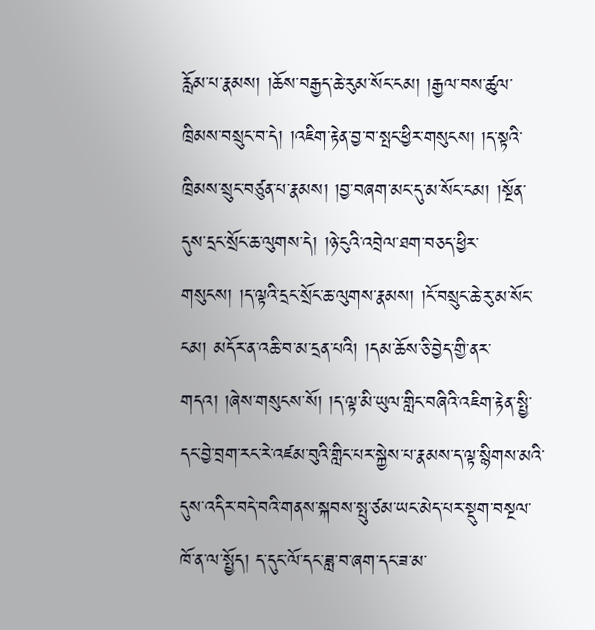རློམ་པ་རྣམས། །ཆོས་བརྒྱད་ཆེ་རུམ་སོང་ངམ། །རྒྱལ་བས་ཚུལ་ཁྲིམས་བསྲུང་བ་དེ། །འཇིག་རྟེན་བྱ་བ་སྤང་ཕྱིར་གསུངས། །ད་སྟའི་ཁྲིམས་སྲུང་བཙུན་པ་རྣམས། །བྱ་བཞག་མང་དུ་མ་སོང་ངམ། །སྔོན་དུས་དྲང་སྲོང་ཆ་ལུགས་དེ། །ཉེ་ངུའི་འབྲེལ་ཐག་བཅད་ཕྱིར་གསུངས། །ད་ལྟའི་དྲང་སྲོང་ཆ་ལུགས་རྣམས། །ངོ་བསྲུང་ཆེ་རུ་མ་སོང་ངམ། མདོར་ན་འཆི་བ་མ་དྲན་པའི། །དམ་ཆོས་ཅི་བྱེད་གྱི་ནར་གདའ། །ཞེས་གསུངས་སོ། །ད་ལྟ་མི་ཡུལ་གླིང་བཞིའི་འཇིག་རྟེན་སྤྱི་དང་བྱེ་བྲག་རང་རེ་འཛམ་བུའི་གླིང་པར་སྐྱེས་པ་རྣམས་ད་ལྟ་སྙིགས་མའི་དུས་འདིར་བདེ་བའི་གནས་སྐབས་སྤུ་ཙམ་ཡང་མེད་པར་སྡུག་བསྔལ་ཁོ་ན་ལ་སྤྱོད། ད་དུང་ལོ་དང་ཟླ་བ་ཞག་དང་ཟ་མ་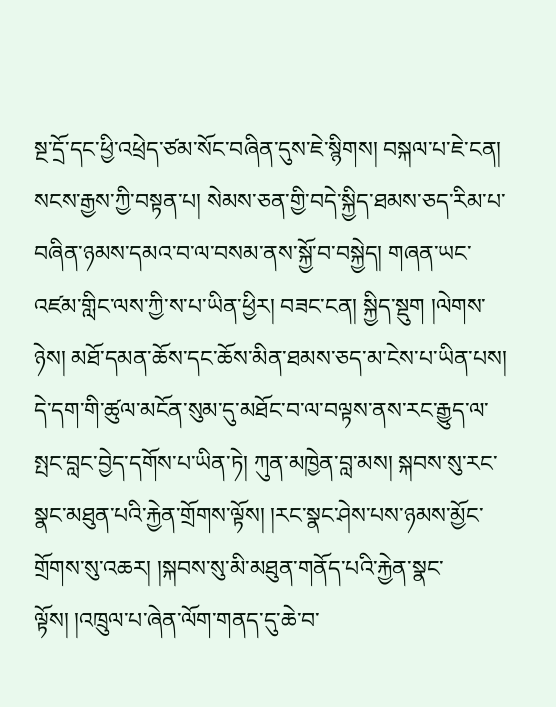སྔ་དྲོ་དང་ཕྱི་འཕྲེད་ཙམ་སོང་བཞིན་དུས་ཇེ་སྙིགས། བསྐལ་པ་ཇེ་ངན། སངས་རྒྱས་ཀྱི་བསྟན་པ། སེམས་ཅན་གྱི་བདེ་སྐྱིད་ཐམས་ཅད་རིམ་པ་བཞིན་ཉམས་དམའ་བ་ལ་བསམ་ནས་སྐྱོ་བ་བསྐྱེད། གཞན་ཡང་འཛམ་གླིང་ལས་ཀྱི་ས་པ་ཡིན་ཕྱིར། བཟང་ངན། སྐྱིད་སྡུག །ལེགས་ཉེས། མཐོ་དམན་ཆོས་དང་ཆོས་མིན་ཐམས་ཅད་མ་ངེས་པ་ཡིན་པས། དེ་དག་གི་ཚུལ་མངོན་སུམ་དུ་མཐོང་བ་ལ་བལྟས་ནས་རང་རྒྱུད་ལ་སྤང་བླང་བྱེད་དགོས་པ་ཡིན་ཏེ། ཀུན་མཁྱེན་བླ་མས། སྐབས་སུ་རང་སྣང་མཐུན་པའི་རྐྱེན་གྲོགས་ལྟོས། །རང་སྣང་ཤེས་པས་ཉམས་མྱོང་གྲོགས་སུ་འཆར། །སྐབས་སུ་མི་མཐུན་གནོད་པའི་རྐྱེན་སྣང་ལྟོས། །འཁྲུལ་པ་ཞེན་ལོག་གནད་དུ་ཆེ་བ་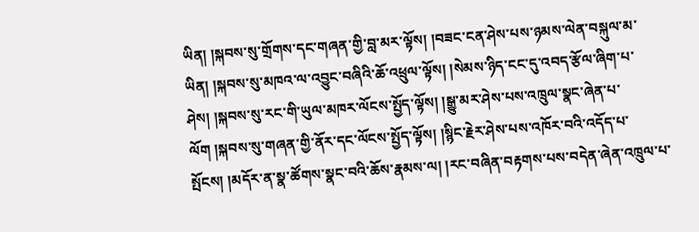ཡིན། །སྐབས་སུ་གྲོགས་དང་གཞན་གྱི་བླ་མར་ལྟོས། །བཟང་ངན་ཤེས་པས་ཉམས་ལེན་བསྐུལ་མ་ཡིན། །སྐབས་སུ་མཁའ་ལ་འབྱུང་བཞིའི་ཆོ་འཕྲུལ་ལྟོས། །སེམས་ཉིད་ངང་དུ་འབད་རྩོལ་ཞིག་པ་ཤེས། །སྐབས་སུ་རང་གི་ཡུལ་མཁར་ལོངས་སྤྱོད་ལྟོས། །སྒྱུ་མར་ཤེས་པས་འཁྲུལ་སྣང་ཞེན་པ་ལོག །སྐབས་སུ་གཞན་གྱི་ནོར་དང་ལོངས་སྤྱོད་ལྟོས། །སྙིང་རྗེར་ཤེས་པས་འཁོར་བའི་འདོད་པ་སྤོངས། །མདོར་ན་སྣ་ཚོགས་སྣང་བའི་ཆོས་རྣམས་ལ། །རང་བཞིན་བརྟགས་པས་བདེན་ཞེན་འཁྲུལ་པ་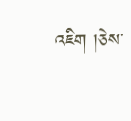འཇིག །ཅེས་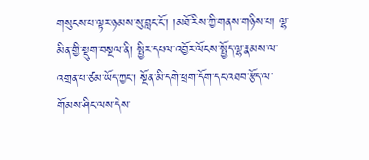གསུངས་པ་ལྟར་ཉམས་སུ་བླང་ངོ་། །མཐོ་རིས་ཀྱི་གནས་གཉིས་པ། ལྷ་མིན་གྱི་སྡུག་བསྔལ་ནི། སྤྱིར་དཔལ་འབྱོར་ལོངས་སྤྱོད་ལྷ་རྣམས་ལ་འགྲན་པ་ཙམ་ཡོད་ཀྱང་། སྔོན་མི་དགེ་ཕྲག་དོག་དང་འཐབ་རྩོད་ལ་གོམས་ཤིང་ལས་དེས་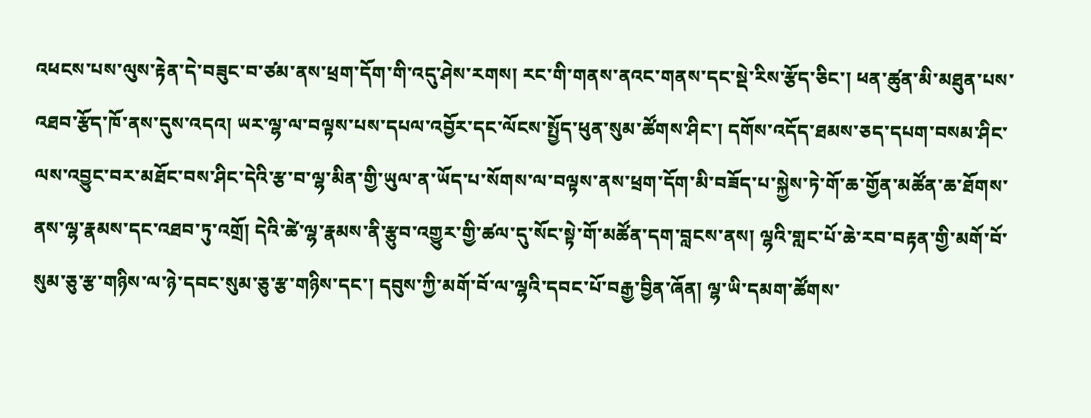འཕངས་པས་ལུས་རྟེན་དེ་བཟུང་བ་ཙམ་ནས་ཕྲག་དོག་གི་འདུ་ཤེས་རགས། རང་གི་གནས་ནའང་གནས་དང་སྡེ་རིས་རྩོད་ཅིང་། ཕན་ཚུན་མི་མཐུན་པས་འཐབ་རྩོད་ཁོ་ནས་དུས་འདའ། ཡར་ལྷ་ལ་བལྟས་པས་དཔལ་འབྱོར་དང་ལོངས་སྤྱོད་ཕུན་སུམ་ཚོགས་ཤིང་། དགོས་འདོད་ཐམས་ཅད་དཔག་བསམ་ཤིང་ལས་འབྱུང་བར་མཐོང་བས་ཤིང་དེའི་རྩ་བ་ལྷ་མིན་གྱི་ཡུལ་ན་ཡོད་པ་སོགས་ལ་བལྟས་ནས་ཕྲག་དོག་མི་བཟོད་པ་སྐྱེས་ཏེ་གོ་ཆ་གྱོན་མཚོན་ཆ་ཐོགས་ནས་ལྷ་རྣམས་དང་འཐབ་ཏུ་འགྲོ། དེའི་ཚེ་ལྷ་རྣམས་ནི་རྩུབ་འགྱུར་གྱི་ཚལ་དུ་སོང་སྟེ་གོ་མཚོན་དག་བླངས་ནས། ལྷའི་གླང་པོ་ཆེ་རབ་བརྟན་གྱི་མགོ་བོ་སུམ་ཅུ་རྩ་གཉིས་ལ་ཉེ་དབང་སུམ་ཅུ་རྩ་གཉིས་དང་། དབུས་ཀྱི་མགོ་བོ་ལ་ལྷའི་དབང་པོ་བརྒྱ་བྱིན་ཞོན། ལྷ་ཡི་དམག་ཚོགས་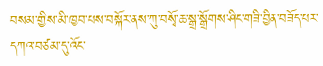བསམ་གྱིས་མི་ཁྱབ་པས་བསྐོར་ནས་ཀུ་བསྭོ་ཆ་སྒྲ་སྒྲོགས་ཤིང་གཟི་བྱིན་བཟོད་པར་དཀའ་བཙམ་དུ་འོང་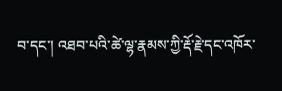བ་དང་། འཐབ་པའི་ཚེ་ལྷ་རྣམས་ཀྱི་རྡོ་རྗེ་དང་འཁོར་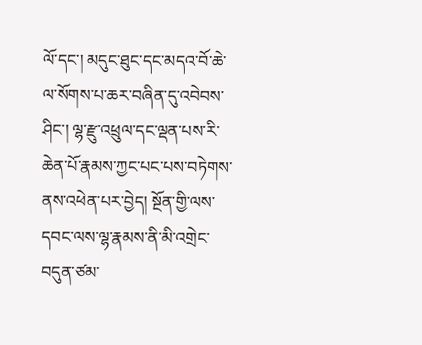ལོ་དང་། མདུང་ཐུང་དང་མདའ་བོ་ཆེ་ལ་སོགས་པ་ཆར་བཞིན་དུ་འབེབས་ཤིང་། ལྷ་རྫུ་འཕྲུལ་དང་ལྡན་པས་རི་ཆེན་པོ་རྣམས་ཀྱང་པང་པས་བཏེགས་ནས་འཕེན་པར་བྱེད། སྔོན་གྱི་ལས་དབང་ལས་ལྷ་རྣམས་ནི་མི་འགྲེང་བདུན་ཙམ་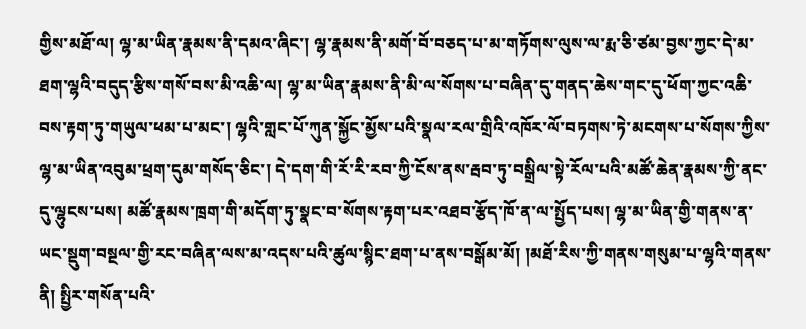གྱིས་མཐོ་ལ། ལྷ་མ་ཡིན་རྣམས་ནི་དམའ་ཞིང་། ལྷ་རྣམས་ནི་མགོ་བོ་བཅད་པ་མ་གཏོགས་ལུས་ལ་རྨ་ཅི་ཙམ་བྱས་ཀྱང་དེ་མ་ཐག་ལྷའི་བདུད་རྩིས་གསོ་བས་མི་འཆི་ལ། ལྷ་མ་ཡིན་རྣམས་ནི་མི་ལ་སོགས་པ་བཞིན་དུ་གནད་ཆེས་གང་དུ་ཕོག་ཀྱང་འཆི་བས་རྟག་ཏུ་གཡུལ་ཕམ་པ་མང་། ལྷའི་གླང་པོ་ཀུན་སྐྱོང་མྱོས་པའི་སྣལ་རལ་གྲིའི་འཁོར་ལོ་བཏགས་ཏེ་མངགས་པ་སོགས་ཀྱིས་ལྷ་མ་ཡིན་འབུམ་ཕྲག་དུམ་གསོད་ཅིང་། དེ་དག་གི་རོ་རི་རབ་ཀྱི་ངོས་ནས་རྦབ་ཏུ་བསྒྲིལ་སྟེ་རོལ་པའི་མཚོ་ཆེན་རྣམས་ཀྱི་ནང་དུ་ལྷུངས་པས། མཚོ་རྣམས་ཁྲག་གི་མདོག་ཏུ་སྣང་བ་སོགས་རྟག་པར་འཐབ་རྩོད་ཁོ་ན་ལ་སྤྱོད་པས། ལྷ་མ་ཡིན་གྱི་གནས་ན་ཡང་སྡུག་བསྔལ་གྱི་རང་བཞིན་ལས་མ་འདས་པའི་ཚུལ་སྙིང་ཐག་པ་ནས་བསྒོམ་མོ། །མཐོ་རིས་ཀྱི་གནས་གསུམ་པ་ལྷའི་གནས་ནི། སྤྱིར་གསོན་པའི་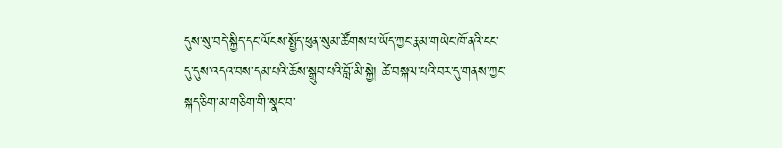དུས་སུ་བདེ་སྐྱིད་དང་ལོངས་སྤྱོད་ཕུན་སུམ་ཚོགས་པ་ཡོད་ཀྱང་རྣམ་གཡེང་ཁོ་ནའི་ངང་དུ་དུས་འདའ་བས་དམ་པའི་ཆོས་སྒྲུབ་པའི་བློ་མི་སྐྱེ། ཚེ་བསྐལ་པའི་བར་དུ་གནས་ཀྱང་སྐད་ཅིག་མ་གཅིག་གི་སྣང་བ་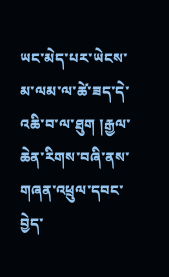ཡང་མེད་པར་ཡེངས་མ་ལམ་ལ་ཚེ་ཟད་དེ་འཆི་བ་ལ་ཐུག །རྒྱལ་ཆེན་རིགས་བཞི་ནས་གཞན་འཕྲུལ་དབང་བྱེད་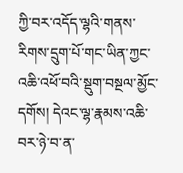ཀྱི་བར་འདོད་ལྷའི་གནས་རིགས་དྲུག་པོ་གང་ཡིན་ཀྱང་འཆི་འཕོ་བའི་སྡུག་བསྔལ་མྱོང་དགོས། དེའང་ལྷ་རྣམས་འཆི་བར་ཉེ་བ་ན་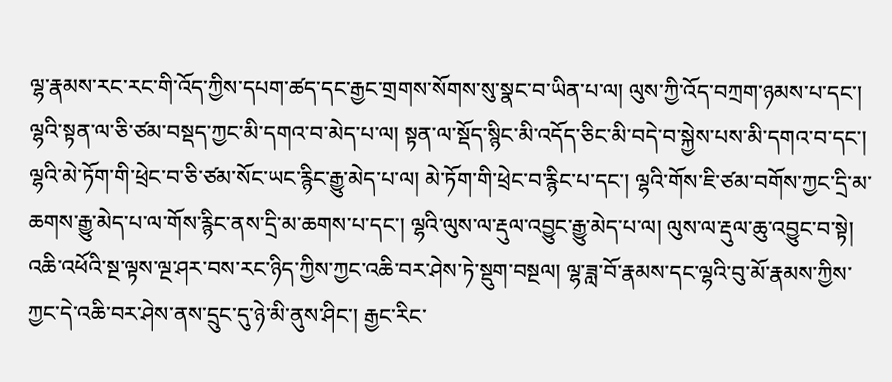ལྷ་རྣམས་རང་རང་གི་འོད་ཀྱིས་དཔག་ཚད་དང་རྒྱང་གྲགས་སོགས་སུ་སྣང་བ་ཡིན་པ་ལ། ལུས་ཀྱི་འོད་བཀྲག་ཉམས་པ་དང་། ལྷའི་སྟན་ལ་ཅི་ཙམ་བསྡད་ཀྱང་མི་དགའ་བ་མེད་པ་ལ། སྟན་ལ་སྡོད་སྙིང་མི་འདོད་ཅིང་མི་བདེ་བ་སྐྱེས་པས་མི་དགའ་བ་དང་། ལྷའི་མེ་ཏོག་གི་ཕྲེང་བ་ཅི་ཙམ་སོང་ཡང་རྙིང་རྒྱུ་མེད་པ་ལ། མེ་ཏོག་གི་ཕྲེང་བ་རྙིང་པ་དང་། ལྷའི་གོས་ཇི་ཙམ་བགོས་ཀྱང་དྲི་མ་ཆགས་རྒྱུ་མེད་པ་ལ་གོས་རྙིང་ནས་དྲི་མ་ཆགས་པ་དང་། ལྷའི་ལུས་ལ་རྡུལ་འབྱུང་རྒྱུ་མེད་པ་ལ། ལུས་ལ་རྡུལ་ཆུ་འབྱུང་བ་སྟེ། འཆི་འཕོའི་སྔ་ལྟས་ལྔ་ཤར་བས་རང་ཉིད་ཀྱིས་ཀྱང་འཆི་བར་ཤེས་ཏེ་སྡུག་བསྔལ། ལྷ་ཟླ་བོ་རྣམས་དང་ལྷའི་བུ་མོ་རྣམས་ཀྱིས་ཀྱང་དེ་འཆི་བར་ཤེས་ནས་དྲུང་དུ་ཉེ་མི་ནུས་ཤིང་། རྒྱང་རིང་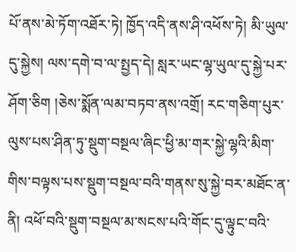པོ་ནས་མེ་ཏོག་འཐོར་ཏེ། ཁྱོད་འདི་ནས་ཤི་འཕོས་ཏེ། མི་ཡུལ་དུ་སྐྱེས། ལས་དགེ་བ་ལ་སྤྱད་དེ། སླར་ཡང་ལྷ་ཡུལ་དུ་སྐྱེ་པར་ཤོག་ཅིག །ཅེས་སྨོན་ལམ་བཏབ་ནས་འགྲོ། རང་གཅིག་པུར་ལུས་པས་ཤིན་ཏུ་སྡུག་བསྔལ་ཞིང་ཕྱི་མ་གར་སྐྱེ་ལྷའི་མིག་གིས་བལྟས་པས་སྡུག་བསྔལ་བའི་གནས་སུ་སྐྱེ་བར་མཐོང་ན་ནི། འཕོ་བའི་སྡུག་བསྔལ་མ་སངས་པའི་གོང་དུ་ལྟུང་བའི་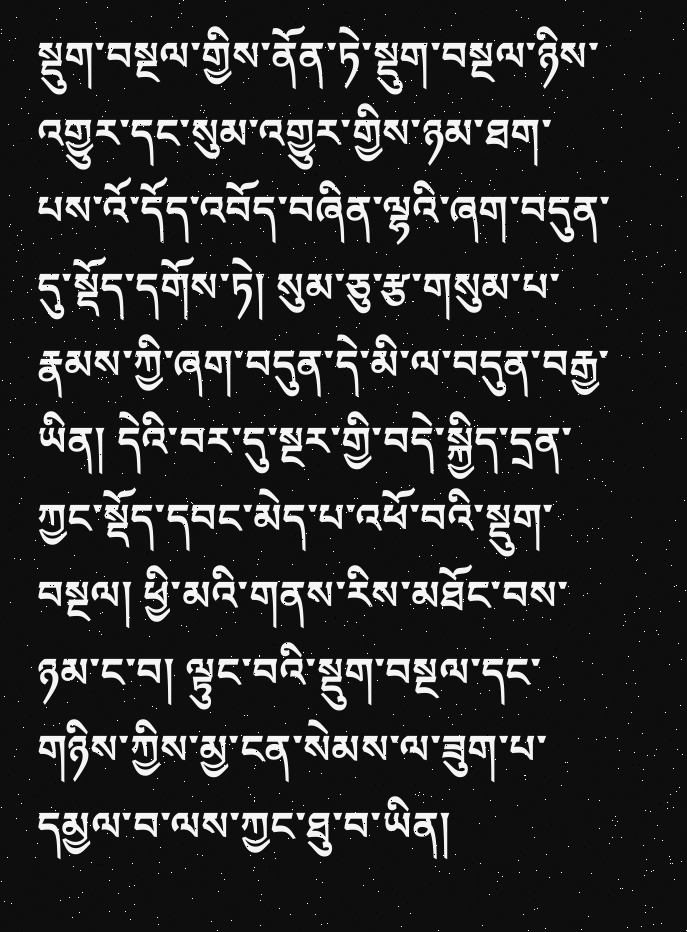སྡུག་བསྔལ་གྱིས་ནོན་ཏེ་སྡུག་བསྔལ་ཉིས་འགྱུར་དང་སུམ་འགྱུར་གྱིས་ཉམ་ཐག་པས་འོ་དོད་འབོད་བཞིན་ལྷའི་ཞག་བདུན་དུ་སྡོད་དགོས་ཏེ། སུམ་ཅུ་རྩ་གསུམ་པ་རྣམས་ཀྱི་ཞག་བདུན་དེ་མི་ལ་བདུན་བརྒྱ་ཡིན། དེའི་བར་དུ་སྔར་གྱི་བདེ་སྐྱིད་དྲན་ཀྱང་སྡོད་དབང་མེད་པ་འཕོ་བའི་སྡུག་བསྔལ། ཕྱི་མའི་གནས་རིས་མཐོང་བས་ཉམ་ང་བ། ལྟུང་བའི་སྡུག་བསྔལ་དང་གཉིས་ཀྱིས་མྱ་ངན་སེམས་ལ་ཟུག་པ་དམྱལ་བ་ལས་ཀྱང་ཐུ་བ་ཡིན།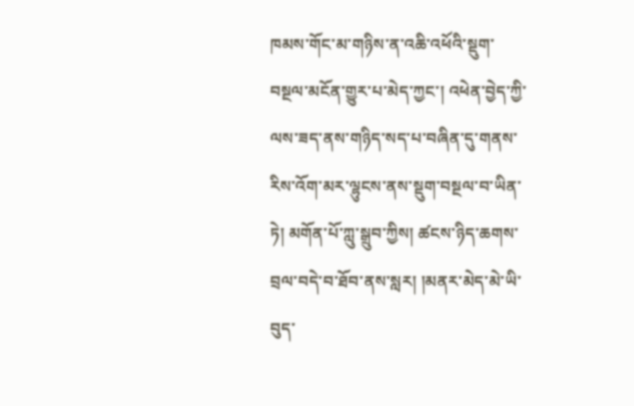ཁམས་གོང་མ་གཉིས་ན་འཆི་འཕོའི་སྡུག་བསྔལ་མངོན་གྱུར་པ་མེད་ཀྱང་། འཕེན་བྱེད་ཀྱི་ལས་ཟད་ནས་གཉིད་སད་པ་བཞིན་དུ་གནས་རིས་འོག་མར་ལྷུངས་ནས་སྡུག་བསྔལ་བ་ཡིན་ཏེ། མགོན་པོ་ཀླུ་སྒྲུབ་ཀྱིས། ཚངས་ཉིད་ཆགས་བྲལ་བདེ་བ་ཐོབ་ནས་སླར། །མནར་མེད་མེ་ཡི་བུད་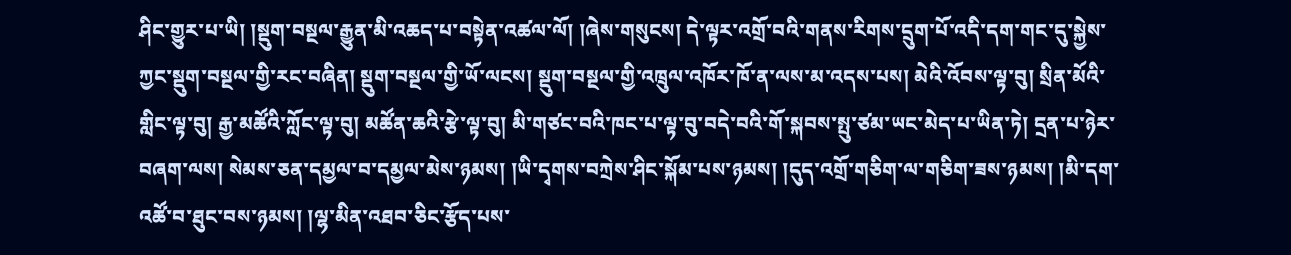ཤིང་གྱུར་པ་ཡི། །སྡུག་བསྔལ་རྒྱུན་མི་འཆད་པ་བསྟེན་འཚལ་ལོ། །ཞེས་གསུངས། དེ་ལྟར་འགྲོ་བའི་གནས་རིགས་དྲུག་པོ་འདི་དག་གང་དུ་སྐྱེས་ཀྱང་སྡུག་བསྔལ་གྱི་རང་བཞིན། སྡུག་བསྔལ་གྱི་ཡོ་ལངས། སྡུག་བསྔལ་གྱི་འཁྲུལ་འཁོར་ཁོ་ན་ལས་མ་འདས་པས། མེའི་འོབས་ལྟ་བུ། སྲིན་མོའི་གླིང་ལྟ་བུ། རྒྱ་མཚོའི་ཀློང་ལྟ་བུ། མཚོན་ཆའི་རྩེ་ལྟ་བུ། མི་གཙང་བའི་ཁང་པ་ལྟ་བུ་བདེ་བའི་གོ་སྐབས་སྤུ་ཙམ་ཡང་མེད་པ་ཡིན་ཏེ། དྲན་པ་ཉེར་བཞག་ལས། སེམས་ཅན་དམྱལ་བ་དམྱལ་མེས་ཉམས། །ཡི་དྭགས་བཀྲེས་ཤིང་སྐོམ་པས་ཉམས། །དུད་འགྲོ་གཅིག་ལ་གཅིག་ཟས་ཉམས། །མི་དག་འཚོ་བ་ཐུང་བས་ཉམས། །ལྷ་མིན་འཐབ་ཅིང་རྩོད་པས་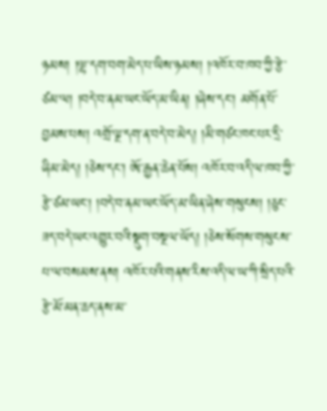ཉམས། །ལྷ་དག་བག་མེད་པ་ཡིས་ཉམས། །འཁོར་བ་ཁབ་ཀྱི་རྩེ་ཙམ་ལ། །བདེ་བ་ནམ་ཡང་ཡོད་མ་ཡིན། །ཞེས་དང་། མགོན་པོ་བྱམས་པས། འགྲོ་ལྔ་དག་ན་བདེ་བ་མེད། །མི་གཙང་ཁང་པར་དྲི་ཞིམ་མེད། །ཅེས་དང་། ཨོ་རྒྱན་ཆེན་པོས། འཁོར་བ་འདི་ལ་ཁབ་ཀྱི་རྩེ་ཙམ་ཡང་། །བདེ་བ་ནམ་ཡང་ཡོད་མ་ཡིན་ཞེས་གསུངས། །ཅུང་ཟད་བདེ་ཡང་འགྱུར་བའི་སྡུག་བསྔལ་ཡོད། །ཅེས་སོགས་གསུངས་པ་ལ་བསམས་ནས། འཁོར་པའི་གནས་རིས་འདི་ལ་ཡ་ཀི་སྲིད་པའི་རྩེ་མོ་མན་ཆད་ནས་མ་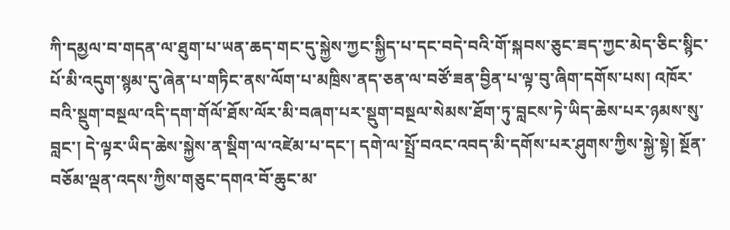ཀི་དམྱལ་བ་གདན་ལ་ཐུག་པ་ཡན་ཆད་གང་དུ་སྐྱེས་ཀྱང་སྐྱིད་པ་དང་བདེ་བའི་གོ་སྐབས་ཅུང་ཟད་ཀྱང་མེད་ཅིང་སྙིང་པོ་མི་འདུག་སྙམ་དུ་ཞེན་པ་གཏིང་ནས་ལོག་པ་མཁྲིས་ནད་ཅན་ལ་བཙོ་ཟན་བྱིན་པ་ལྟ་བུ་ཞིག་དགོས་པས། འཁོར་བའི་སྡུག་བསྔལ་འདི་དག་གོལོ་ཐོས་ལོར་མི་བཞག་པར་སྡུག་བསྔལ་སེམས་ཐོག་ཏུ་བླངས་ཏེ་ཡིད་ཆེས་པར་ཉམས་སུ་བླང་། དེ་ལྟར་ཡིད་ཆེས་སྐྱེས་ན་སྡིག་ལ་འཛེམ་པ་དང་། དགེ་ལ་སྤྲོ་བའང་འབད་མི་དགོས་པར་ཤུགས་ཀྱིས་སྐྱེ་སྟེ། སྔོན་བཅོམ་ལྡན་འདས་ཀྱིས་གཅུང་དགའ་བོ་ཆུང་མ་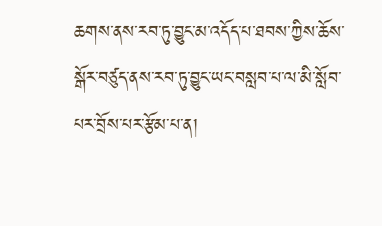ཆགས་ནས་རབ་ཏུ་བྱུང་མ་འདོད་པ་ཐབས་ཀྱིས་ཆོས་སྒོར་བཙུད་ནས་རབ་ཏུ་བྱུང་ཡང་བསླབ་པ་ལ་མི་སློབ་པར་བྲོས་པར་རྩོམ་པ་ན།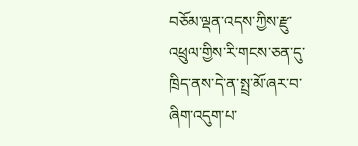བཅོམ་ལྡན་འདས་ཀྱིས་རྫུ་འཕྲུལ་གྱིས་རི་གངས་ཅན་དུ་ཁྲིད་ནས་དེ་ན་སྤྲ་མོ་ཞར་བ་ཞིག་འདུག་པ་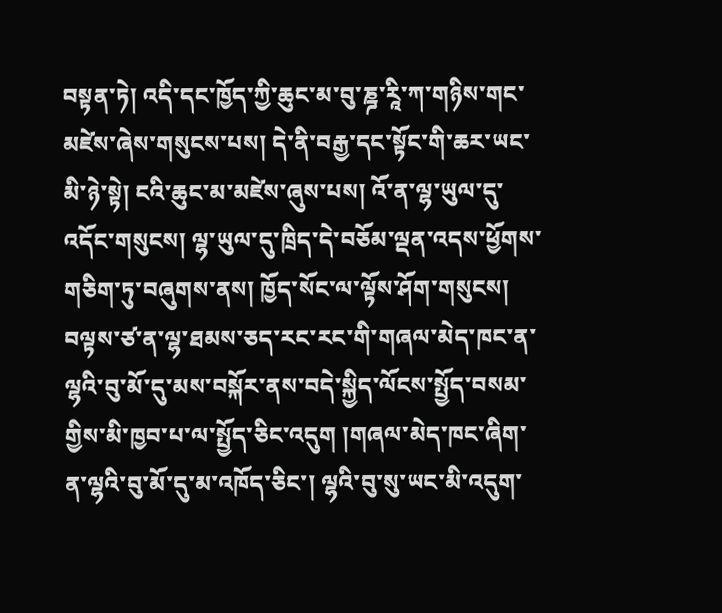བསྟན་ཏེ། འདི་དང་ཁྱོད་ཀྱི་ཆུང་མ་བུ་ཎྜ་རཱི་ཀ་གཉིས་གང་མཛེས་ཞེས་གསུངས་པས། དེ་ནི་བརྒྱ་དང་སྟོང་གི་ཆར་ཡང་མི་ཉེ་སྟེ། ངའི་ཆུང་མ་མཛེས་ཞུས་པས། འོ་ན་ལྷ་ཡུལ་དུ་འདོང་གསུངས། ལྷ་ཡུལ་དུ་ཁྲིད་དེ་བཅོམ་ལྡན་འདས་ཕྱོགས་གཅིག་ཏུ་བཞུགས་ནས། ཁྱོད་སོང་ལ་ལྟོས་ཤོག་གསུངས། བལྟས་ཙ་ན་ལྷ་ཐམས་ཅད་རང་རང་གི་གཞལ་མེད་ཁང་ན་ལྷའི་བུ་མོ་དུ་མས་བསྐོར་ནས་བདེ་སྐྱིད་ལོངས་སྤྱོད་བསམ་གྱིས་མི་ཁྱབ་པ་ལ་སྤྱོད་ཅིང་འདུག །གཞལ་མེད་ཁང་ཞིག་ན་ལྷའི་བུ་མོ་དུ་མ་འཁོད་ཅིང་། ལྷའི་བུ་སུ་ཡང་མི་འདུག་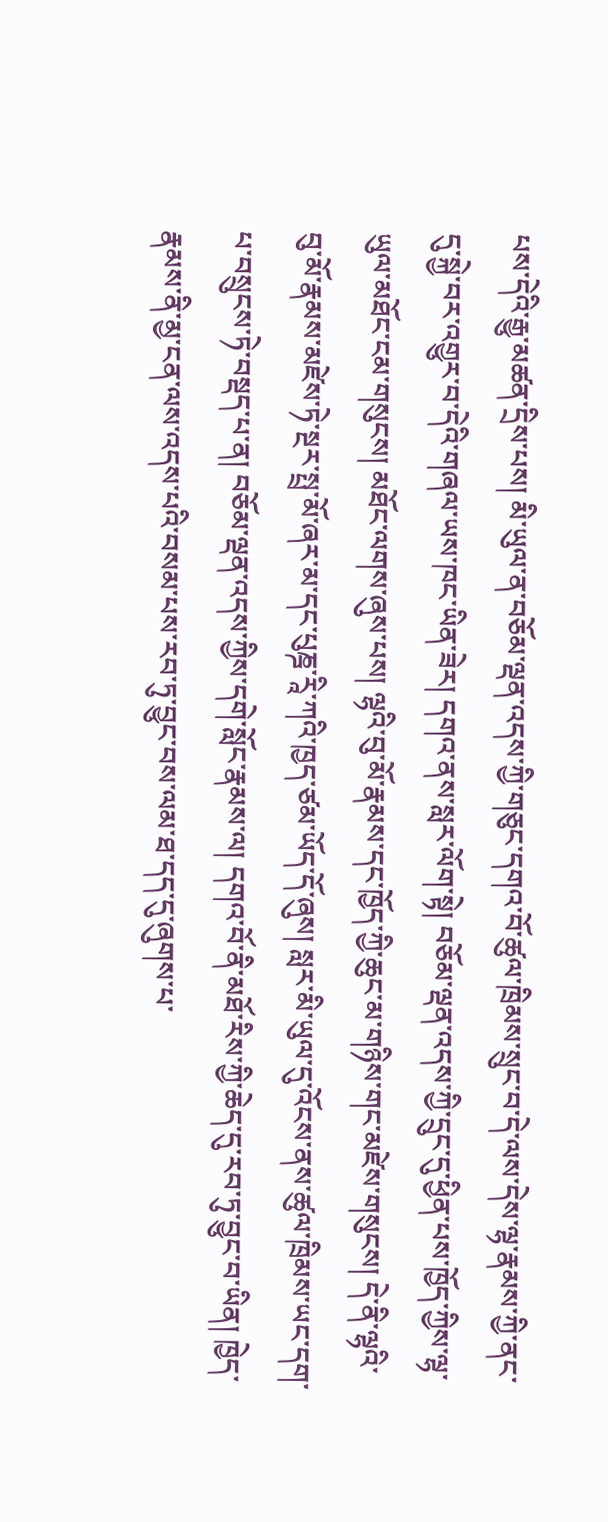པས་དེའི་རྒྱུ་མཚན་དྲིས་པས། མི་ཡུལ་ན་བཅོམ་ལྡན་འདས་ཀྱི་གཅུང་དགའ་བོ་ཚུལ་ཁྲིམས་སྲུང་བ་དེ་ལས་དེས་ལྷ་རྣམས་ཀྱི་ནང་དུ་སྐྱེ་བར་འགྱུར་བ་དེའི་གཞལ་ཡས་ཁང་ཡིན་ཟེར། དགའ་ནས་སླར་ལོག་སྟེ། བཅོམ་ལྡན་འདས་ཀྱི་དྲུང་དུ་ཕྱིན་པས་ཁྱོད་ཀྱིས་ལྷ་ཡུལ་མཐོང་ངམ་གསུངས། མཐོང་ལགས་ཞུས་པས། ལྷའི་བུ་མོ་རྣམས་དང་ཁྱོད་ཀྱི་ཆུང་མ་གཉིས་གང་མཛེས་གསུངས། དེ་ནི་ལྷའི་བུ་མོ་རྣམས་མཛེས་ཏེ་སྔར་སྤྲ་མོ་ཞར་མ་དང་པུཎྜ་རཱི་ཀའི་ཁྱད་ཙམ་ཡོད་དོ་ཞུས། སླར་མི་ཡུལ་དུ་འོངས་ནས་ཚུལ་ཁྲིམས་ཡང་དག་པ་བསྲུངས་ཏེ་བསྡད་པ་ན། བཅོམ་ལྡན་འདས་ཀྱིས་དགེ་སློང་རྣམས་ལ། དགའ་བོ་ནི་མཐོ་རིས་ཀྱི་ཆེད་དུ་རབ་ཏུ་བྱུང་བ་ཡིན། ཁྱེད་རྣམས་ནི་མྱ་ངན་ལས་འདས་པའི་བསམ་པས་རབ་ཏུ་བྱུང་བས་ལམ་ཐ་དད་དུ་ཞུགས་པ་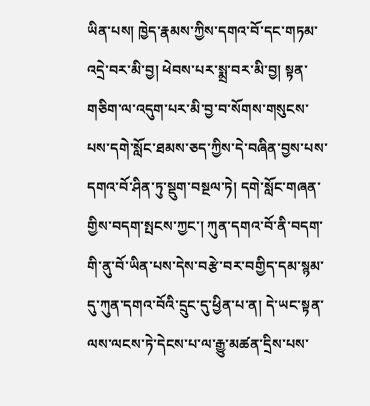ཡིན་པས། ཁྱེད་རྣམས་ཀྱིས་དགའ་བོ་དང་གཏམ་འདྲེ་བར་མི་བྱ། ཕེབས་པར་སྨྲ་བར་མི་བྱ། སྟན་གཅིག་ལ་འདུག་པར་མི་བྱ་བ་སོགས་གསུངས་པས་དགེ་སློང་ཐམས་ཅད་ཀྱིས་དེ་བཞིན་བྱས་པས་དགའ་བོ་ཤིན་ཏུ་སྡུག་བསྔལ་ཏེ། དགེ་སློང་གཞན་གྱིས་བདག་སྤངས་ཀྱང་། ཀུན་དགའ་བོ་ནི་བདག་གི་ནུ་བོ་ཡིན་པས་དེས་བརྩེ་བར་བགྱིད་དམ་སྙམ་དུ་ཀུན་དགའ་བོའི་དྲུང་དུ་ཕྱིན་པ་ན། དེ་ཡང་སྟན་ལས་ལངས་ཏེ་དེངས་པ་ལ་རྒྱུ་མཚན་དྲིས་པས་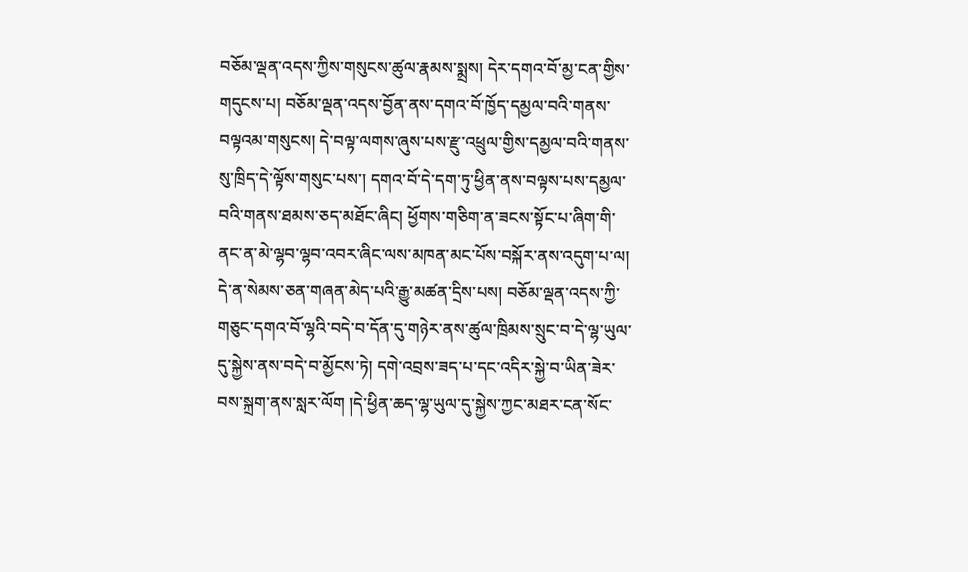བཅོམ་ལྡན་འདས་ཀྱིས་གསུངས་ཚུལ་རྣམས་སྨྲས། དེར་དགའ་བོ་མྱ་ངན་གྱིས་གདུངས་པ། བཅོམ་ལྡན་འདས་བྱོན་ནས་དགའ་བོ་ཁྱོད་དམྱལ་བའི་གནས་བལྟའམ་གསུངས། དེ་བལྟ་ལགས་ཞུས་པས་རྫུ་འཕྲུལ་གྱིས་དམྱལ་བའི་གནས་སུ་ཁྲིད་དེ་ལྟོས་གསུང་པས་། དགའ་བོ་དེ་དག་ཏུ་ཕྱིན་ནས་བལྟས་པས་དམྱལ་བའི་གནས་ཐམས་ཅད་མཐོང་ཞིང། ཕྱོགས་གཅིག་ན་ཟངས་སྟོང་པ་ཞིག་གི་ནང་ན་མེ་ལྷབ་ལྷབ་འབར་ཞིང་ལས་མཁན་མང་པོས་བསྐོར་ནས་འདུག་པ་ལ། དེ་ན་སེམས་ཅན་གཞན་མེད་པའི་རྒྱུ་མཚན་དྲིས་པས། བཅོམ་ལྡན་འདས་ཀྱི་གཅུང་དགའ་བོ་ལྷའི་བདེ་བ་དོན་དུ་གཉེར་ནས་ཚུལ་ཁྲིམས་སྲུང་བ་དེ་ལྷ་ཡུལ་དུ་སྐྱེས་ནས་བདེ་བ་མྱོངས་ཏེ། དགེ་འབྲས་ཟད་པ་དང་འདིར་སྐྱེ་བ་ཡིན་ཟེར་བས་སྐྲག་ནས་སླར་ལོག །དེ་ཕྱིན་ཆད་ལྷ་ཡུལ་དུ་སྐྱེས་ཀྱང་མཐར་ངན་སོང་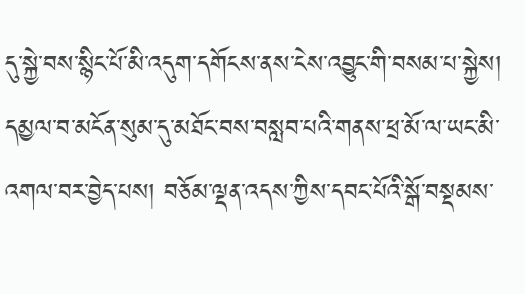དུ་སྐྱེ་བས་སྙིང་པོ་མི་འདུག་དགོངས་ནས་ངེས་འབྱུང་གི་བསམ་པ་སྐྱེས། དམྱལ་བ་མངོན་སུམ་དུ་མཐོང་བས་བསླབ་པའི་གནས་ཕྲ་མོ་ལ་ཡང་མི་འགལ་བར་བྱེད་པས། བཅོམ་ལྡན་འདས་ཀྱིས་དབང་པོའི་སྒོ་བསྡམས་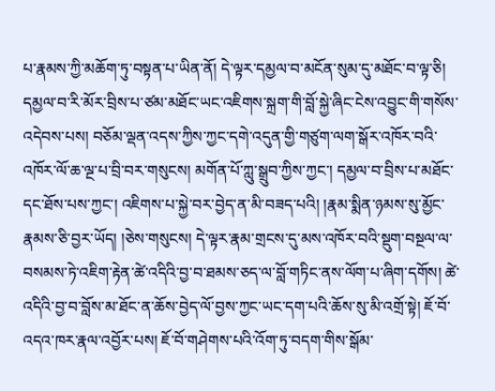པ་རྣམས་ཀྱི་མཆོག་ཏུ་བསྟན་པ་ཡིན་ནོ། དེ་ལྟར་དམྱལ་བ་མངོན་སུམ་དུ་མཐོང་བ་ལྟ་ཅི། དམྱལ་བ་རི་མོར་བྲིས་པ་ཙམ་མཐོང་ཡང་འཇིགས་སྐྲག་གི་བློ་སྐྱེ་ཞིང་ངེས་འབྱུང་གི་གསོས་འདེབས་པས། བཅོམ་ལྡན་འདས་ཀྱིས་ཀྱང་དགེ་འདུན་གྱི་གཙུག་ལག་སྒོར་འཁོར་བའི་འཁོར་ལོ་ཆ་ལྔ་པ་བྲི་བར་གསུངས། མགོན་པོ་ཀླུ་སྒྲུབ་ཀྱིས་ཀྱང་། དམྱལ་བ་བྲིས་པ་མཐོང་དང་ཐོས་པས་ཀྱང་། འཇིགས་པ་སྐྱེ་བར་བྱེད་ན་མི་བཟད་པའི། །རྣམ་སྨིན་ཉམས་སུ་མྱོང་རྣམས་ཅི་བྱར་ཡོད། །ཅེས་གསུངས། དེ་ལྟར་རྣམ་གྲངས་དུ་མས་འཁོར་བའི་སྡུག་བསྔལ་ལ་བསམས་ཏེ་འཇིག་རྟེན་ཚེ་འདིའི་བྱ་བ་ཐམས་ཅད་ལ་བློ་གཏིང་ནས་ལོག་པ་ཞིག་དགོས། ཚེ་འདིའི་བྱ་བ་བློས་མ་ཐོང་ན་ཆོས་བྱེད་ལོ་བྱས་ཀྱང་ཡང་དག་པའི་ཆོས་སུ་མི་འགྲོ་སྟེ། ཇོ་བོ་འདའ་ཁར་རྣལ་འབྱོར་པས། ཇོ་བོ་གཤེགས་པའི་འོག་ཏུ་བདག་གིས་སྒོམ་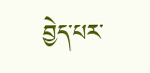བྱེད་པར་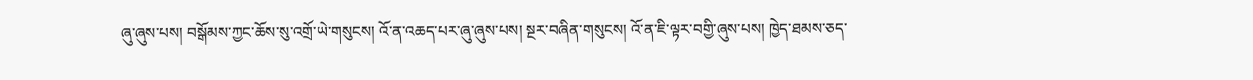ཞུ་ཞུས་པས། བསྒོམས་ཀྱང་ཆོས་སུ་འགྲོ་ཡེ་གསུངས། འོ་ན་འཆད་པར་ཞུ་ཞུས་པས། སྔར་བཞིན་གསུངས། འོ་ན་ཇི་ལྟར་བགྱི་ཞུས་པས། ཁྱེད་ཐམས་ཅད་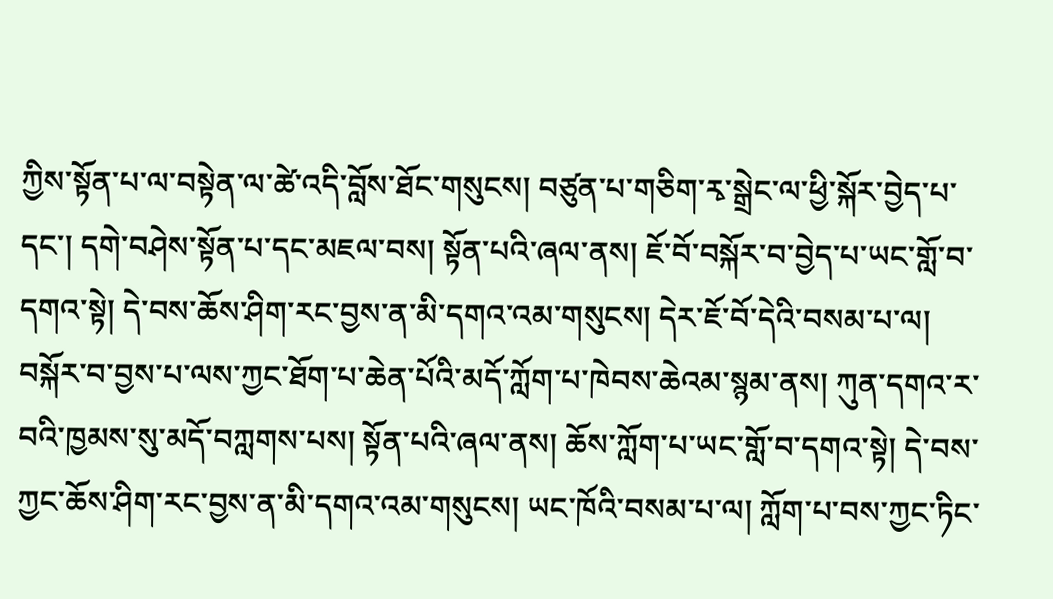ཀྱིས་སྟོན་པ་ལ་བསྟེན་ལ་ཚེ་འདི་བློས་ཐོང་གསུངས། བཙུན་པ་གཅིག་རྭ་སྒྲེང་ལ་ཕྱི་སྐོར་བྱེད་པ་དང་། དགེ་བཤེས་སྟོན་པ་དང་མཇལ་བས། སྟོན་པའི་ཞལ་ནས། ཇོ་བོ་བསྐོར་བ་བྱེད་པ་ཡང་གློ་བ་དགའ་སྟེ། དེ་བས་ཆོས་ཤིག་རང་བྱས་ན་མི་དགའ་འམ་གསུངས། དེར་ཇོ་བོ་དེའི་བསམ་པ་ལ། བསྐོར་བ་བྱས་པ་ལས་ཀྱང་ཐོག་པ་ཆེན་པོའི་མདོ་ཀློག་པ་ཁེབས་ཆེའམ་སྙམ་ནས། ཀུན་དགའ་ར་བའི་ཁྱམས་སུ་མདོ་བཀླགས་པས། སྟོན་པའི་ཞལ་ནས། ཆོས་ཀློག་པ་ཡང་གློ་བ་དགའ་སྟེ། དེ་བས་ཀྱང་ཆོས་ཤིག་རང་བྱས་ན་མི་དགའ་འམ་གསུངས། ཡང་ཁོའི་བསམ་པ་ལ། ཀློག་པ་བས་ཀྱང་ཏིང་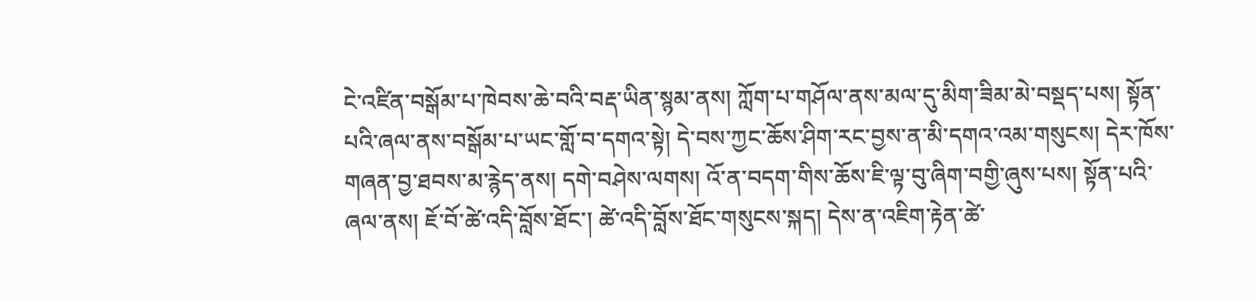ངེ་འཛིན་བསྒོམ་པ་ཁེབས་ཆེ་བའི་བརྡ་ཡིན་སྙམ་ནས། ཀློག་པ་གཤོལ་ནས་མལ་དུ་མིག་ཟིམ་མེ་བསྡད་པས། སྟོན་པའི་ཞལ་ནས་བསྒོམ་པ་ཡང་གློ་བ་དགའ་སྟེ། དེ་བས་ཀྱང་ཆོས་ཤིག་རང་བྱས་ན་མི་དགའ་འམ་གསུངས། དེར་ཁོས་གཞན་བྱ་ཐབས་མ་རྙེད་ནས། དགེ་བཤེས་ལགས། འོ་ན་བདག་གིས་ཆོས་ཇི་ལྟ་བུ་ཞིག་བགྱི་ཞུས་པས། སྟོན་པའི་ཞལ་ནས། ཇོ་བོ་ཚེ་འདི་བློས་ཐོང་། ཚེ་འདི་བློས་ཐོང་གསུངས་སྐད། དེས་ན་འཇིག་རྟེན་ཚེ་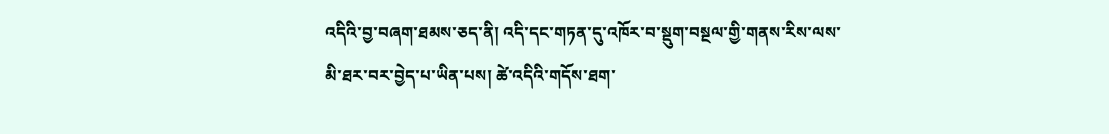འདིའི་བྱ་བཞག་ཐམས་ཅད་ནི། འདི་དང་གཏན་དུ་འཁོར་བ་སྡུག་བསྔལ་གྱི་གནས་རིས་ལས་མི་ཐར་བར་བྱེད་པ་ཡིན་པས། ཚེ་འདིའི་གདོས་ཐག་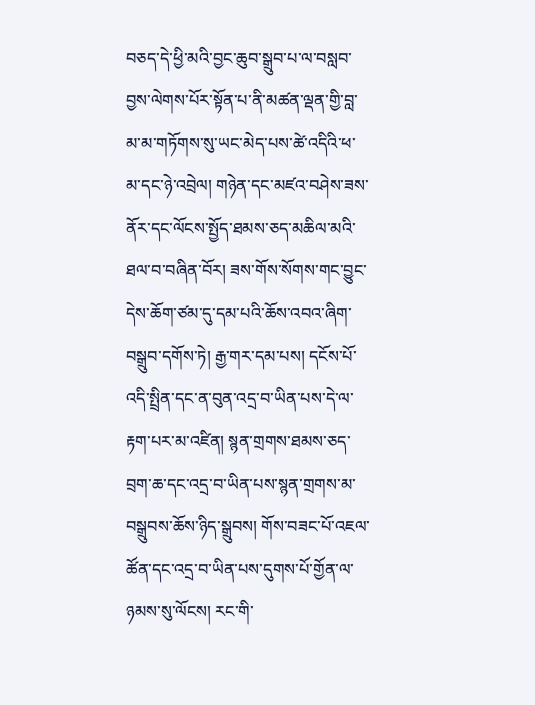བཅད་དེ་ཕྱི་མའི་བྱང་ཆུབ་སྒྲུབ་པ་ལ་བསླབ་བྱས་ལེགས་པོར་སྟོན་པ་ནི་མཚན་ལྡན་གྱི་བླ་མ་མ་གཏོགས་སུ་ཡང་མེད་པས་ཚེ་འདིའི་ཕ་མ་དང་ཉེ་འབྲེལ། གཉེན་དང་མཛའ་བཤེས་ཟས་ནོར་དང་ལོངས་སྤྱོད་ཐམས་ཅད་མཆིལ་མའི་ཐལ་བ་བཞིན་བོར། ཟས་གོས་སོགས་གང་བྱུང་དེས་ཆོག་ཙམ་དུ་དམ་པའི་ཆོས་འབའ་ཞིག་བསྒྲུབ་དགོས་ཏེ། རྒྱ་གར་དམ་པས། དངོས་པོ་འདི་སྤྲིན་དང་ན་བུན་འདྲ་བ་ཡིན་པས་དེ་ལ་རྟག་པར་མ་འཛིན། སྙན་གྲགས་ཐམས་ཅད་བྲག་ཆ་དང་འདྲ་བ་ཡིན་པས་སྙན་གྲགས་མ་བསྒྲུབས་ཆོས་ཉིད་སྒྲུབས། གོས་བཟང་པོ་འཇལ་ཚོན་དང་འདྲ་བ་ཡིན་པས་དུགས་པོ་གྱོན་ལ་ཉམས་སུ་ལོངས། རང་གི་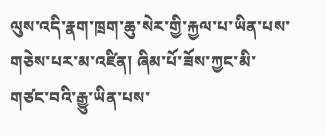ལུས་འདི་རྣག་ཁྲག་ཆུ་སེར་གྱི་རྐྱལ་པ་ཡིན་པས་གཅེས་པར་མ་འཛིན། ཞིམ་པོ་ཟོས་ཀྱང་མི་གཙང་བའི་རྒྱུ་ཡིན་པས་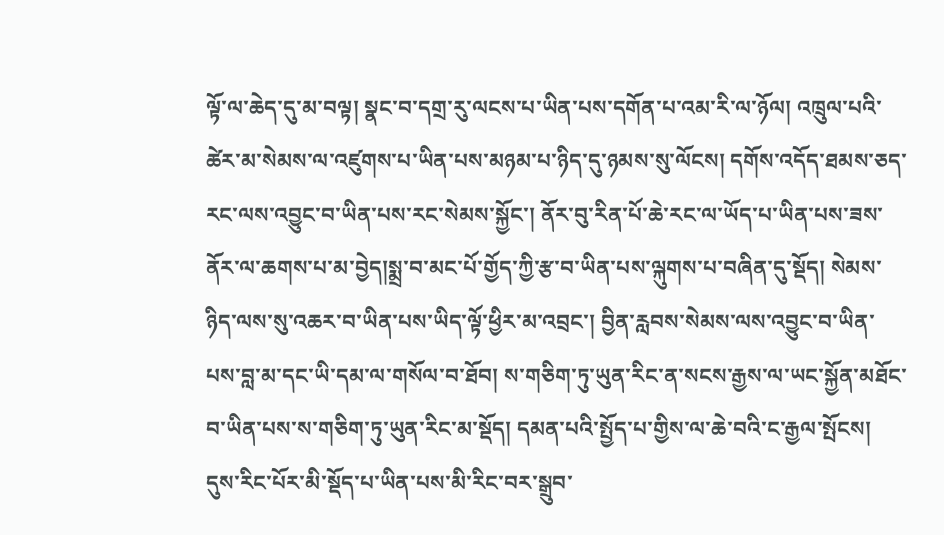ལྟོ་ལ་ཆེད་དུ་མ་བལྟ། སྣང་བ་དགྲ་རུ་ལངས་པ་ཡིན་པས་དགོན་པ་འམ་རི་ལ་ཉོལ། འཁྲུལ་པའི་ཚེར་མ་སེམས་ལ་འཛུགས་པ་ཡིན་པས་མཉམ་པ་ཉིད་དུ་ཉམས་སུ་ལོངས། དགོས་འདོད་ཐམས་ཅད་རང་ལས་འབྱུང་བ་ཡིན་པས་རང་སེམས་སྐྱོང་། ནོར་བུ་རིན་པོ་ཆེ་རང་ལ་ཡོད་པ་ཡིན་པས་ཟས་ནོར་ལ་ཆགས་པ་མ་བྱེད།སྨྲ་བ་མང་པོ་གྱོད་ཀྱི་རྩ་བ་ཡིན་པས་ལྐུགས་པ་བཞིན་དུ་སྡོད། སེམས་ཉིད་ལས་སུ་འཆར་བ་ཡིན་པས་ཡིད་ལྟོ་ཕྱིར་མ་འབྲང་། བྱིན་རླབས་སེམས་ལས་འབྱུང་བ་ཡིན་པས་བླ་མ་དང་ཡི་དམ་ལ་གསོལ་བ་ཐོབ། ས་གཅིག་ཏུ་ཡུན་རིང་ན་སངས་རྒྱས་ལ་ཡང་སྐྱོན་མཐོང་བ་ཡིན་པས་ས་གཅིག་ཏུ་ཡུན་རིང་མ་སྡོད། དམན་པའི་སྤྱོད་པ་གྱིས་ལ་ཆེ་བའི་ང་རྒྱལ་སྤོངས། དུས་རིང་པོར་མི་སྡོད་པ་ཡིན་པས་མི་རིང་བར་སྒྲུབ་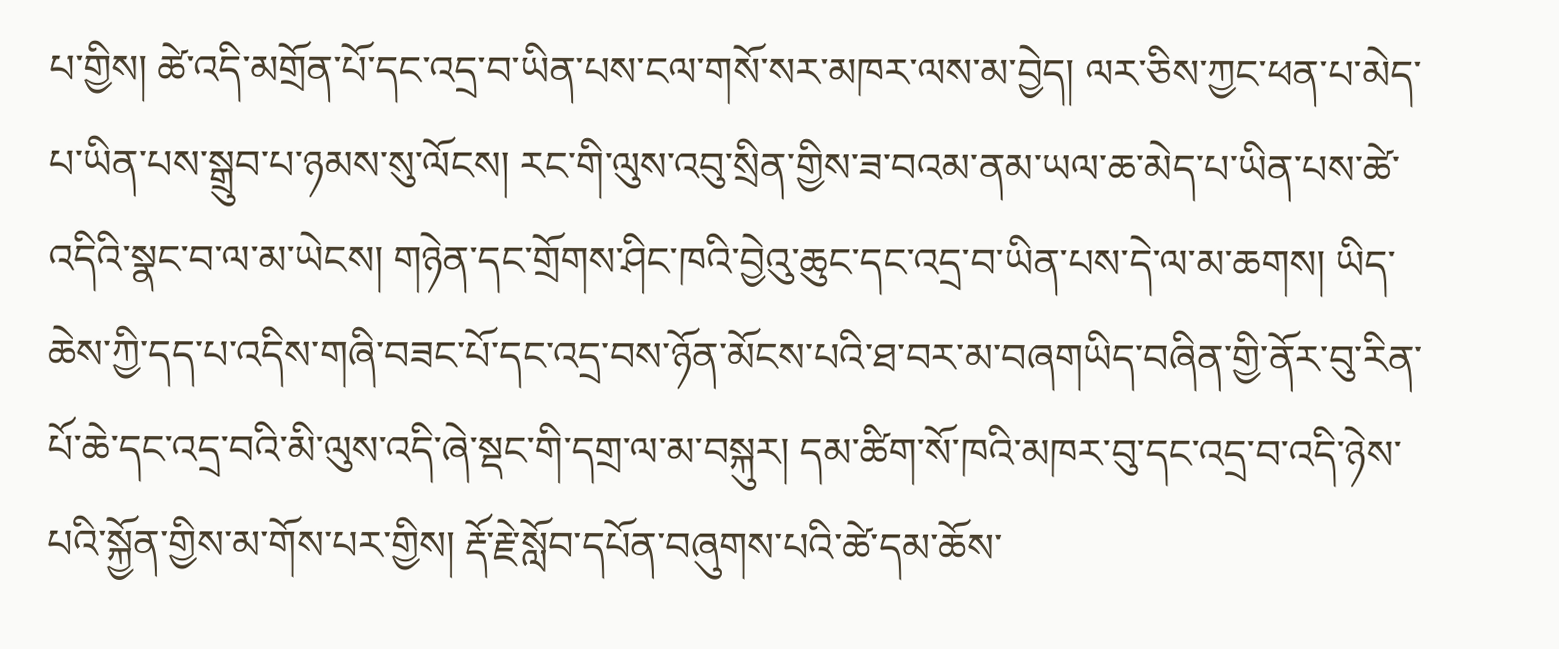པ་གྱིས། ཚེ་འདི་མགྲོན་པོ་དང་འདྲ་བ་ཡིན་པས་ངལ་གསོ་སར་མཁར་ལས་མ་བྱེད། ལར་ཅིས་ཀྱང་ཕན་པ་མེད་པ་ཡིན་པས་སྒྲུབ་པ་ཉམས་སུ་ལོངས། རང་གི་ལུས་འབུ་སྲིན་གྱིས་ཟ་བའམ་ནམ་ཡལ་ཆ་མེད་པ་ཡིན་པས་ཚེ་འདིའི་སྣང་བ་ལ་མ་ཡེངས། གཉེན་དང་གྲོགས་ཤིང་ཁའི་བྱེའུ་ཆུང་དང་འདྲ་བ་ཡིན་པས་དེ་ལ་མ་ཆགས། ཡིད་ཆེས་ཀྱི་དད་པ་འདིས་གཞི་བཟང་པོ་དང་འདྲ་བས་ཉོན་མོངས་པའི་ཐ་བར་མ་བཞགཡིད་བཞིན་གྱི་ནོར་བུ་རིན་པོ་ཆེ་དང་འདྲ་བའི་མི་ལུས་འདི་ཞེ་སྡང་གི་དགྲ་ལ་མ་བསྐུར། དམ་ཚིག་སོ་ཁའི་མཁར་བུ་དང་འདྲ་བ་འདི་ཉེས་པའི་སྐྱོན་གྱིས་མ་གོས་པར་གྱིས། རྡོ་རྗེ་སློབ་དཔོན་བཞུགས་པའི་ཚེ་དམ་ཆོས་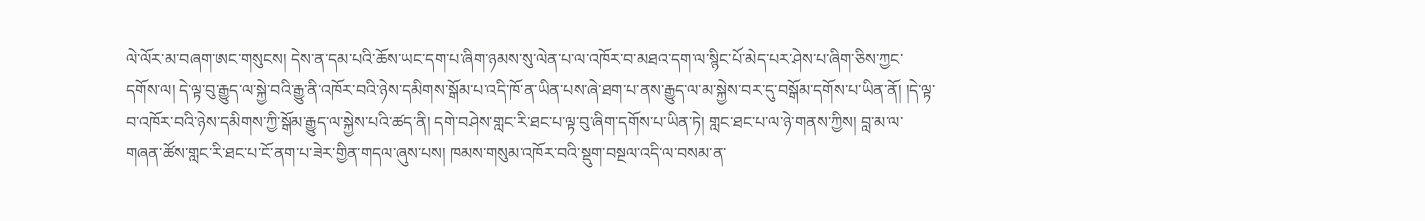ལེ་ལོར་མ་བཞག་ཨང་གསུངས། དེས་ན་དམ་པའི་ཆོས་ཡང་དག་པ་ཞིག་ཉམས་སུ་ལེན་པ་ལ་འཁོར་བ་མཐའ་དག་ལ་སྙིང་པོ་མེད་པར་ཤེས་པ་ཞིག་ཅིས་ཀྱང་དགོས་ལ། དེ་ལྟ་བུ་རྒྱུད་ལ་སྐྱེ་བའི་རྒྱུ་ནི་འཁོར་བའི་ཉེས་དམིགས་སྒོམ་པ་འདི་ཁོ་ན་ཡིན་པས་ཞེ་ཐག་པ་ནས་རྒྱུད་ལ་མ་སྐྱེས་བར་དུ་བསྒོམ་དགོས་པ་ཡིན་ནོ། །དེ་ལྟ་བ་འཁོར་བའི་ཉེས་དམིགས་ཀྱི་སྒོམ་རྒྱུད་ལ་སྐྱེས་པའི་ཚད་ནི། དགེ་བཤེས་གླང་རི་ཐང་པ་ལྟ་བུ་ཞིག་དགོས་པ་ཡིན་ཏེ། གླང་ཐང་པ་ལ་ཉེ་གནས་ཀྱིས། བླ་མ་ལ་གཞན་ཚོས་གླང་རི་ཐང་པ་ངོ་ནག་པ་ཟེར་གྱིན་གདལ་ཞུས་པས། ཁམས་གསུམ་འཁོར་བའི་སྡུག་བསྔལ་འདི་ལ་བསམ་ན་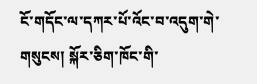ངོ་གདོང་ལ་དཀར་པོ་འོང་བ་འདུག་གེ་གསུངས། སྐོར་ཅིག་ཁོང་གི་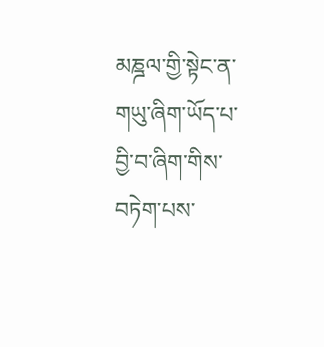མཎྜལ་གྱི་སྟེང་ན་གཡུ་ཞིག་ཡོད་པ་བྱི་བ་ཞིག་གིས་བཏེག་པས་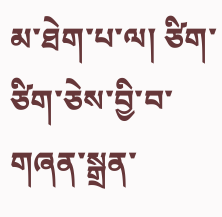མ་ཐེག་པ་ལ། ཙིག་ཙིག་ཅེས་བྱི་བ་གཞན་སྒྲན་